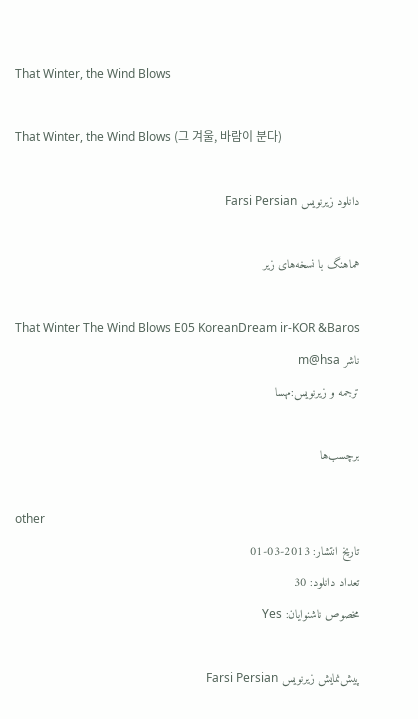That Winter, the Wind Blows

That Winter, the Wind Blows (그 겨울, 바람이 분다)

دانلود زیرنویس Farsi Persian

هماهنگ با نسخه‌های زیر

That Winter The Wind Blows E05 KoreanDream ir-KOR &Baros
ناشر m@hsa
ترجمه و زیرنویس:مهسا

برچسب‌ها

other
تاریخ انتشار: 2013-03-01
تعداد دانلود: 30
مخصوص ناشنوایان: Yes

پیش‌نمایش زیرنویس Farsi Persian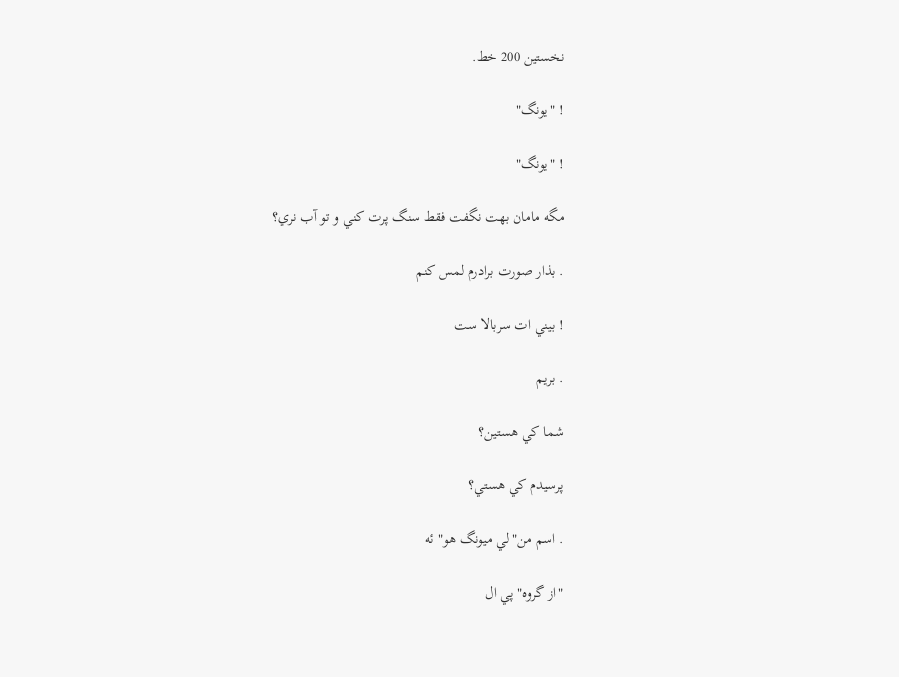نخستین 200 خط.

! "يونگ"

! "يونگ"

مگه مامان بهت نگفت فقط سنگ پرت کني و تو آب نري؟

. بذار صورت برادرم لمس کنم

! بيني ات سربالا ست

. بريم

شما کي هستين؟

پرسيدم کي هستي؟

. اسم من"لي ميونگ هو" ئه

"از گروه"پي ال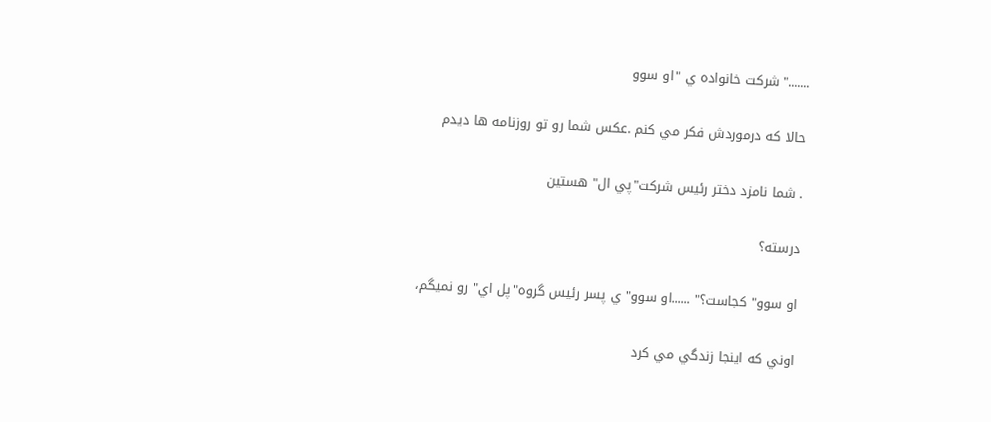......."شرکت خانواده ي "او سوو

حالا که درموردش فکر مي کنم .عکس شما رو تو روزنامه ها ديدم

. شما نامزد دختر رئيس شرکت"پي ال" هستين

درسته؟

او سوو" کجاست؟" ......او سوو" ي پسر رئيس گروه"پل اي" رو نميگم،

اوني که اينجا زندگي مي کرد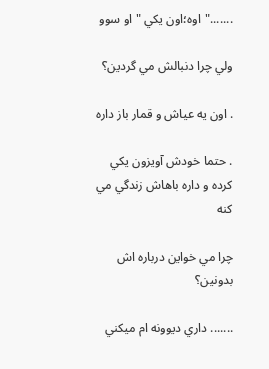......."اوه؛اون يکي "او سوو

ولي چرا دنبالش مي گردين؟

. اون يه عياش و قمار باز داره

. حتما خودش آويزون يکي کرده و داره باهاش زندگي مي کنه

چرا مي خواين درباره اش بدونين؟

....... داري ديوونه ام ميکني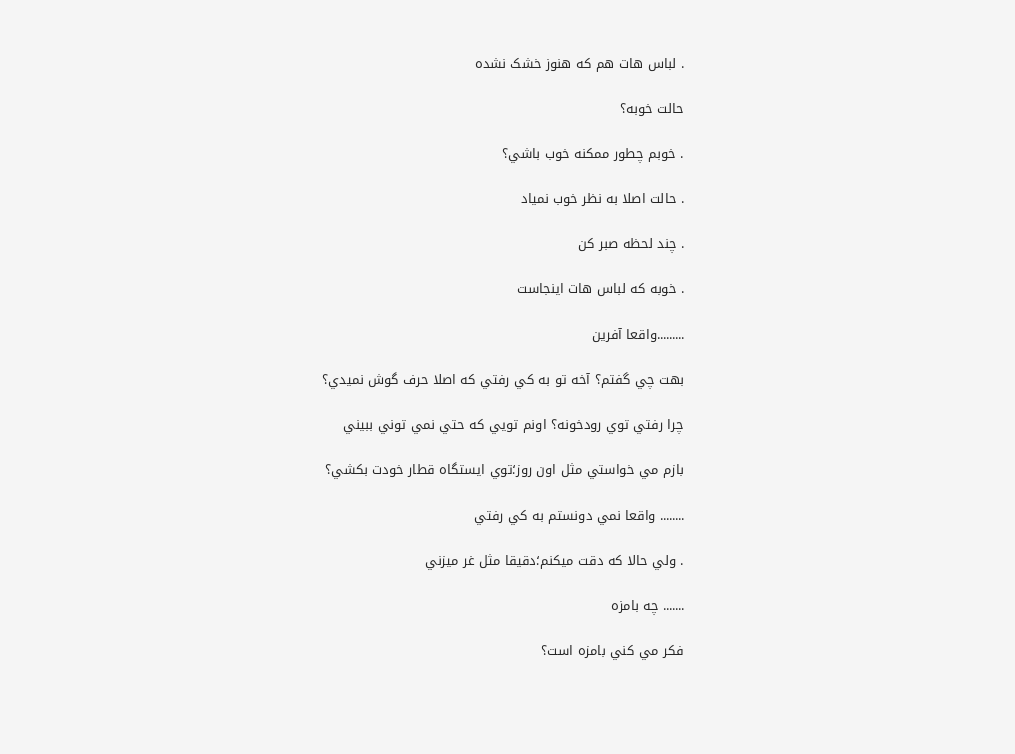. لباس هات هم که هنوز خشک نشده

حالت خوبه؟

. خوبم چطور ممکنه خوب باشي؟

. حالت اصلا به نظر خوب نمياد

. چند لحظه صبر کن

. خوبه که لباس هات اينجاست

.........واقعا آفرين

بهت چي گفتم؟ آخه تو به کي رفتي که اصلا حرف گوش نميدي؟

چرا رفتي توي رودخونه؟ اونم تويي که حتي نمي توني ببيني

بازم مي خواستي مثل اون روز؛توي ايستگاه قطار خودت بکشي؟

........ واقعا نمي دونستم به کي رفتي

. ولي حالا که دقت ميکنم؛دقيقا مثل غر ميزني

....... چه بامزه

فکر مي کني بامزه است؟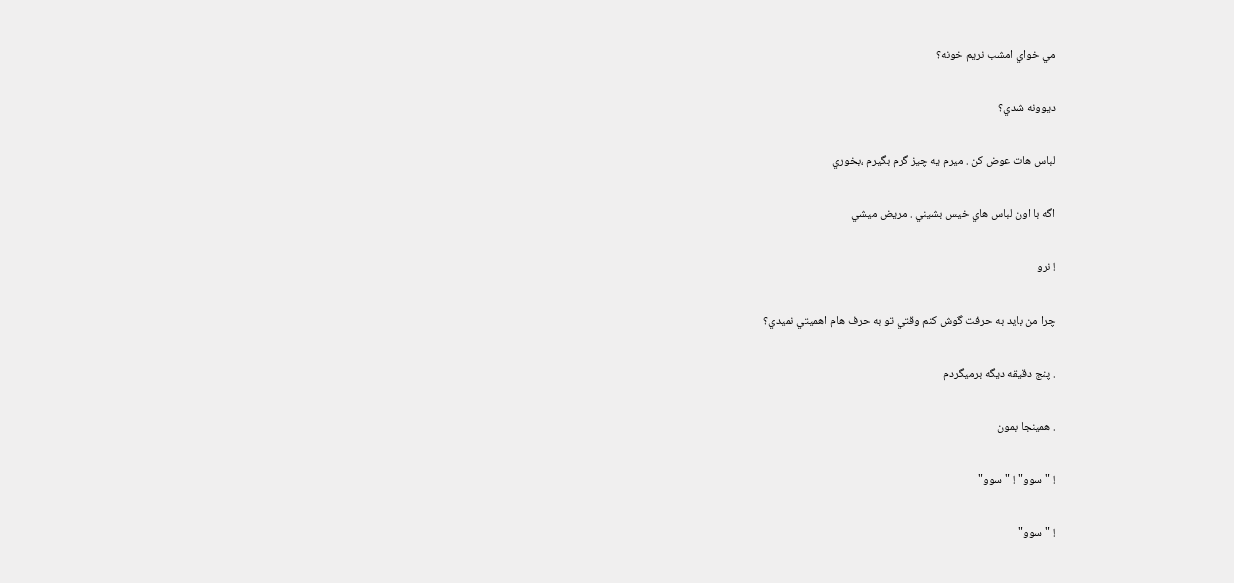مي خواي امشب نريم خونه؟

ديوونه شدي؟

لباس هات عوض کن . ميرم يه چيز گرم بگيرم ،بخوري

اگه با اون لباس هاي خيس بشيني . مريض ميشي

! نرو

چرا من بايد به حرفت گوش کنم وقتي تو به حرف هام اهميتي نميدي؟

. پنج دقيقه ديگه برميگردم

. همينجا بمون

! "سوو" ! "سوو"

! "سوو"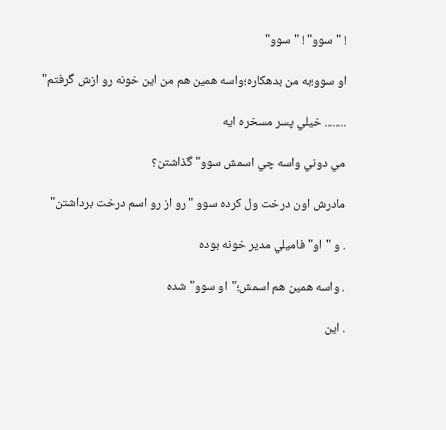! "سوو" ! "سوو"

او سوو؛به من بدهکاره؛واسه همين هم من اين خونه رو ازش گرفتم"

........ خيلي پسر مسخره ايه

مي دوني واسه چي اسمش سوو" گذاشتن؟

مادرش اون درخت ول کرده سوو " رو از رو اسم درخت برداشتن"

. و "او"فاميلي مدير خونه بوده

. واسه همين هم اسمش؛"او سوو" شده

. اين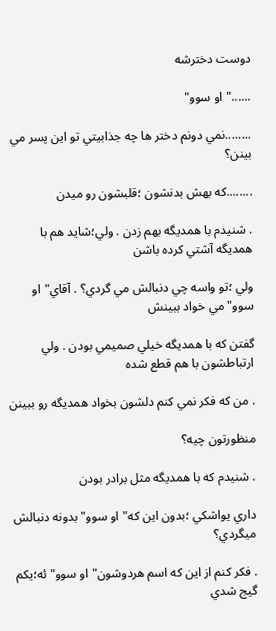دوست دخترشه

......"او سوو"

........نمي دونم دختر ها چه جذابيتي تو اين پسر مي بينن؟

........که بهش بدنشون ؛قلبشون رو ميدن

. شنيدم با همديگه بهم زدن . ولي؛شايد هم با همديگه آشتي کرده باشن

ولي ؛تو واسه چي دنبالش مي گردي؟ . آقاي"او سوو" مي خواد ببينش

گفتن که با همديگه خيلي صميمي بودن . ولي ارتباطشون با هم قطع شده

. من که فکر نمي کنم دلشون بخواد همديگه رو ببينن

منظورتون چيه؟

. شنيدم که با همديگه مثل برادر بودن

داري يواشکي ؛بدون اين که"او سوو" بدونه دنبالش ميگردي؟

. فکر کنم از اين که اسم هردوشون"او سوو" ئه؛يکم گيج شدي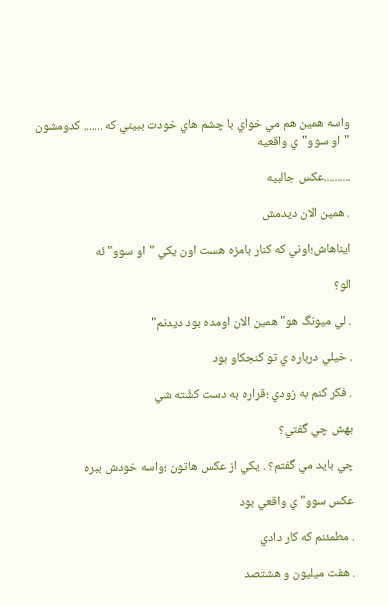واسه همين هم مي خواي با چشم هاي خودت ببيني که ....... کدومشون "او سوو"ي واقعيه

..........عکس جالبيه

. همين الان ديدمش

ايناهاش؛اوني که کنار بامزه هست اون يکي "او سوو" ئه

الو؟

. لي ميونگ هو" همين الان اومده بود ديدنم"

. خيلي درباره ي تو کنجکاو بود

. فکر کنم به زودي ؛قراره به دست کشُته شي

بهش چي گفتي؟

چي بايد مي گفتم؟ . يکي از عکس هاتون ؛واسه خودش ببره

عکس سوو" ي واقعي بود

. مطمئنم که کار دادي

. هفت ميليون و هشتصد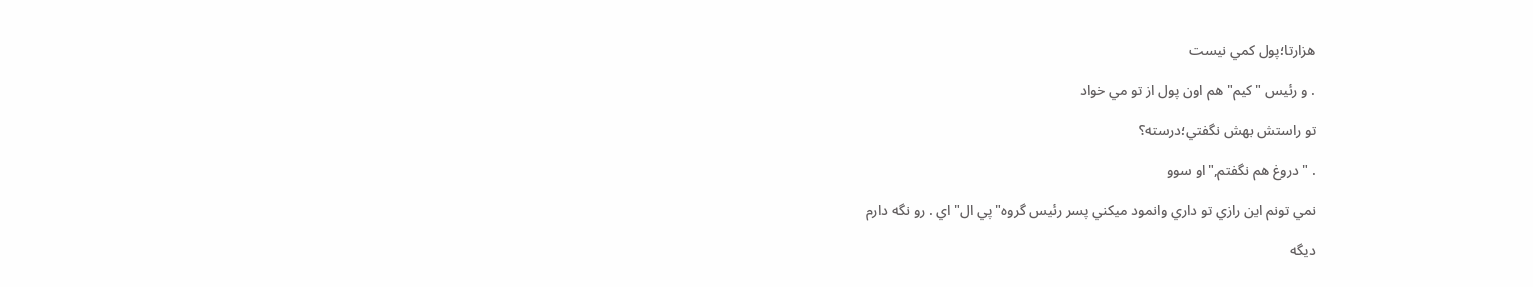هزارتا؛پول کمي نيست

. و رئيس "کيم" هم اون پول از تو مي خواد

تو راستش بهش نگفتي؛درسته؟

. "دروغ هم نگفتم,"او سوو

نمي تونم اين رازي تو داري وانمود ميکني پسر رئيس گروه"پي ال" اي . رو نگه دارم

ديگه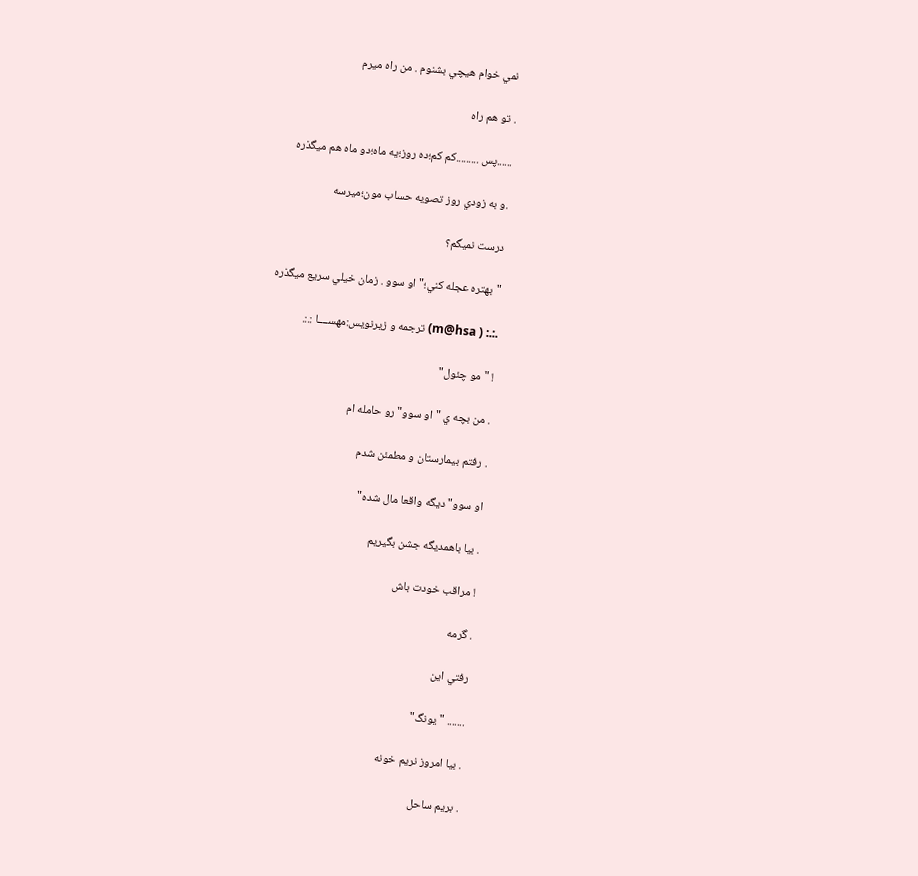نمي خوام هيچي بشنوم . من راه ميرم

. تو هم راه

......پس .........کم کم؛ده روز؛يه ماه؛دو ماه هم ميگذره

.و به زودي روز تصويه حساب مون؛ميرسه

درست نميگم؟

"بهتره عجله کني؛"او سوو . زمان خيلي سريع ميگذره

.:.: ( m@hsa) ترجمه و زيرنويس:مهســــا :.:.

! "مو چئول"

. من بچه ي "او سوو" رو حامله ام

. رفتم بيمارستان و مطمئن شدم

او سوو" ديگه واقعا مال شده"

. بيا باهمديگه جشن بگيريم

! مراقب خودت باش

. گرمه

رفتي اين

....... "يونگ"

. بيا امروز نريم خونه

. بريم ساحل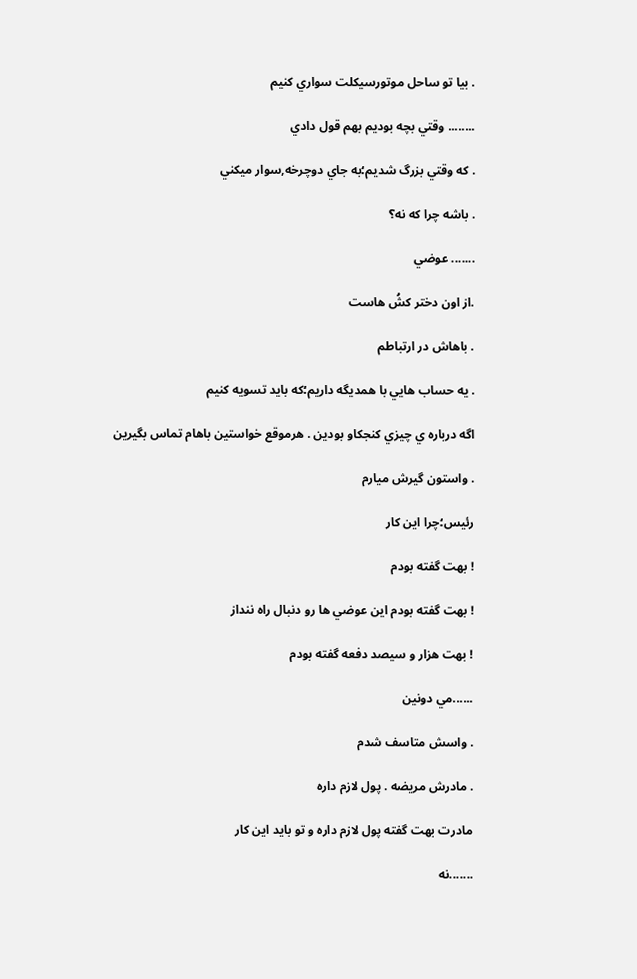. بيا تو ساحل موتورسيکلت سواري کنيم

........ وقتي بچه بوديم بهم قول دادي

. که وقتي بزرگ شديم؛به جاي دوچرخه,سوار ميکني

. باشه چرا که نه؟

....... عوضي

.از اون دختر کشُ هاست

. باهاش در ارتباطم

. يه حساب هايي با همديگه داريم؛که بايد تسويه کنيم

اگه درباره ي چيزي کنجکاو بودين . هرموقع خواستين باهام تماس بگيرين

. واستون گيرش ميارم

رئيس؛چرا اين کار

! بهت گفته بودم

! بهت گفته بودم اين عوضي ها رو دنبال راه ننداز

! بهت هزار و سيصد دفعه گفته بودم

......مي دونين

. واسش متاسف شدم

. مادرش مريضه . پول لازم داره

مادرت بهت گفته پول لازم داره و تو بايد اين کار

.......نه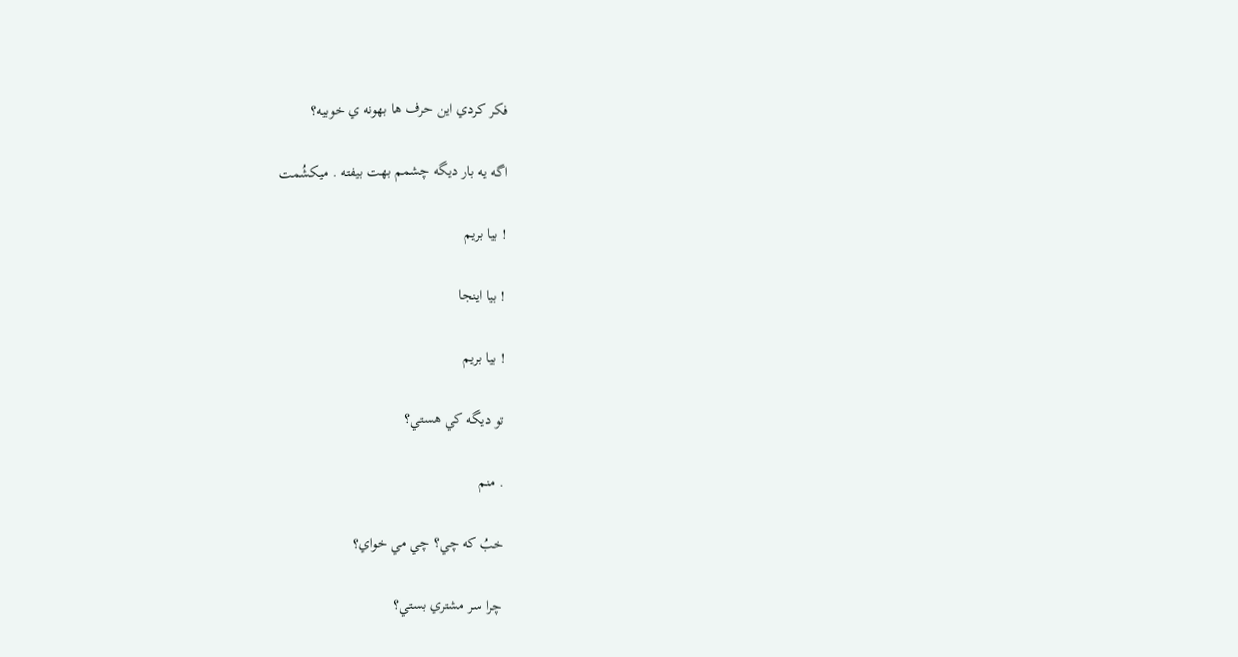فکر کردي اين حرف ها بهونه ي خوبيه؟

اگه يه بار ديگه چشمم بهت بيفته . ميکشُمت

! بيا بريم

! بيا اينجا

! بيا بريم

تو ديگه کي هستي؟

. منم

خبُ که چي؟ چي مي خواي؟

چرا سر مشتري بستي؟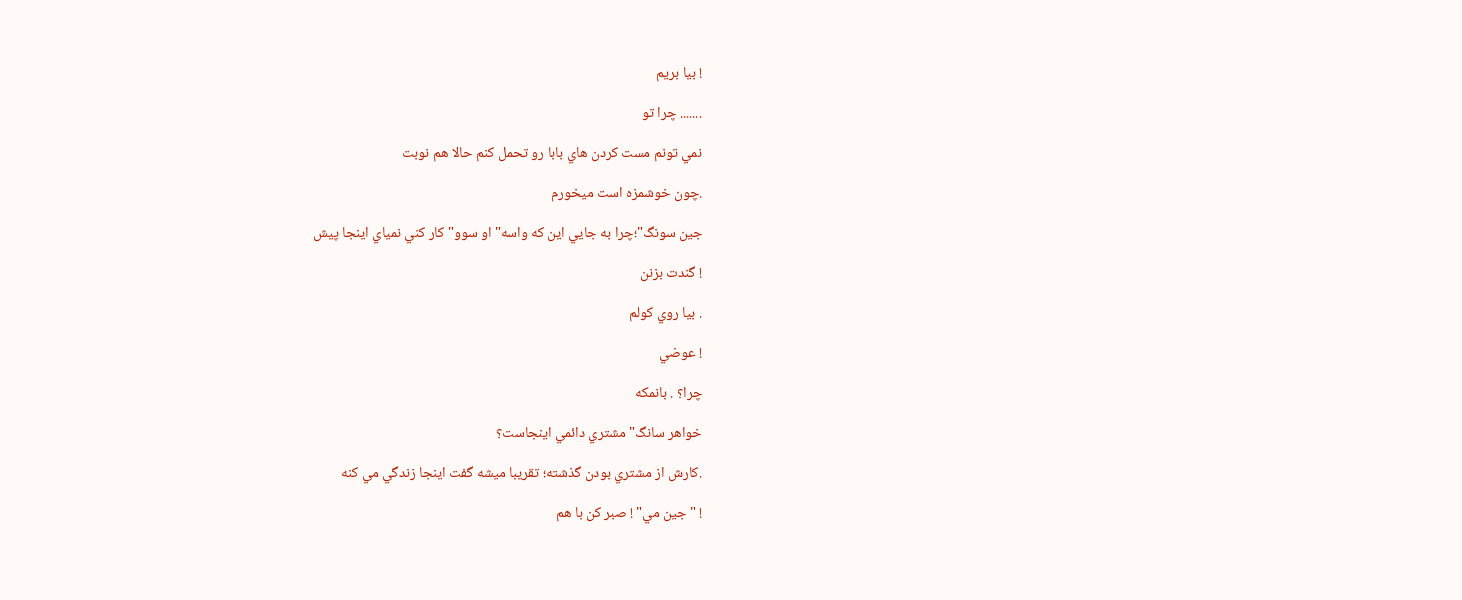! بيا بريم

....... چرا تو

نمي تونم مست کردن هاي بابا رو تحمل کنم حالا هم نوبت

.چون خوشمزه است ميخورم

جين سونگ"؛چرا به جايي اين که واسه"او سوو" کار کني نمياي اينجا پيش

! گندت بزنن

. بيا روي کولم

! عوضي

چرا؟ . بانمکه

خواهر سانگ" مشتري دائمي اينجاست؟

.کارش از مشتري بودن گذشته؛ تقريبا ميشه گفت اينجا زندگي مي کنه

! "جين مي" ! صبر کن با هم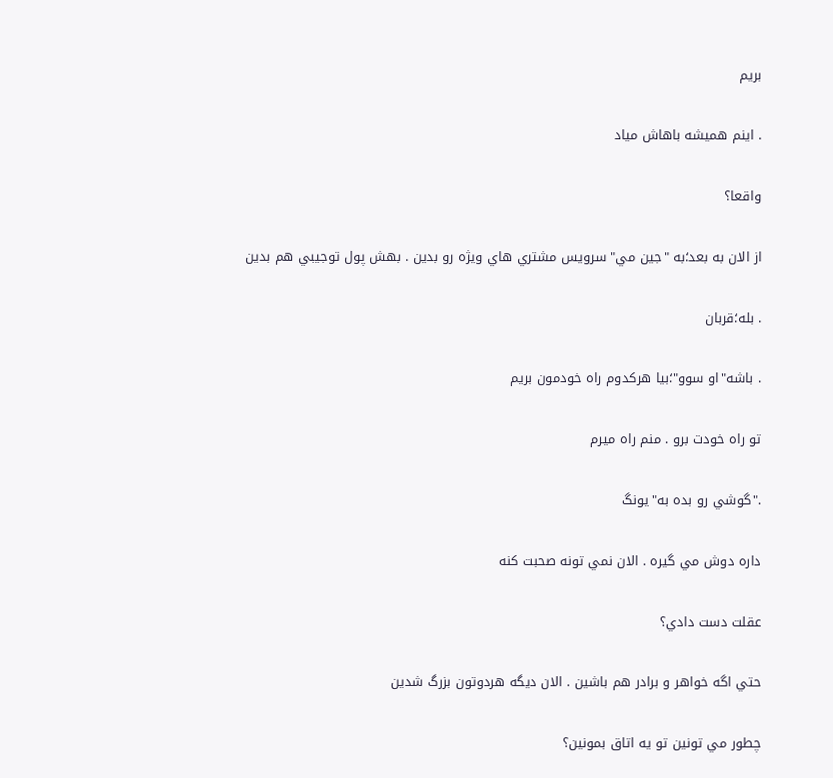بريم

. اينم هميشه باهاش مياد

واقعا؟

از الان به بعد؛به "جين مي" سرويس مشتري هاي ويژه رو بدين . بهش پول توجيبي هم بدين

. بله؛قربان

. باشه"او سوو"؛بيا هرکدوم راه خودمون بريم

تو راه خودت برو . منم راه ميرم

."گوشي رو بده به"يونگ

داره دوش مي گيره . الان نمي تونه صحبت کنه

عقلت دست دادي؟

حتي اگه خواهر و برادر هم باشين . الان ديگه هردوتون بزرگ شدين

چطور مي تونين تو يه اتاق بمونين؟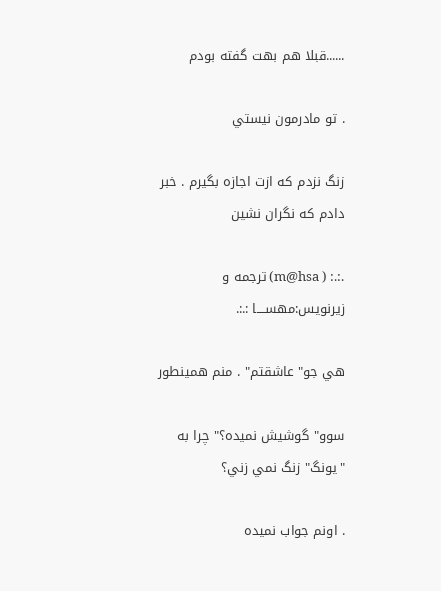......قبلا هم بهت گفته بودم

. تو مادرمون نيستي

زنگ نزدم که ازت اجازه بگيرم . خبر دادم که نگران نشين

.:.: ( m@hsa) ترجمه و زيرنويس:مهســــا :.:.

هي جو" عاشقتم" . منم همينطور

سوو" گوشيش نميده؟" چرا به "يونگ" زنگ نمي زني؟

. اونم جواب نميده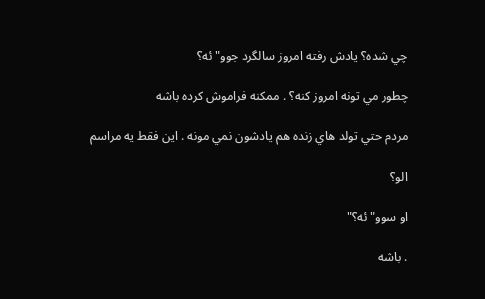چي شده؟ يادش رفته امروز سالگرد جوو" ئه؟

چطور مي تونه امروز کنه؟ . ممکنه فراموش کرده باشه

مردم حتي تولد هاي زنده هم يادشون نمي مونه . اين فقط يه مراسم

الو؟

او سوو" ئه؟"

. باشه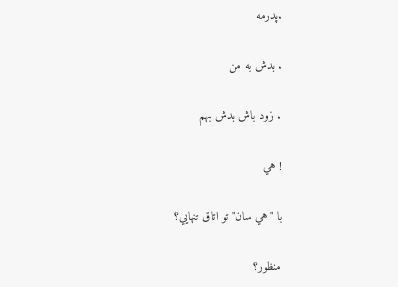.پدرمه

. بدش به من

. زود باش بدش بهم

! هي

با "هي سان" تو اتاق تنهايي؟

منظور؟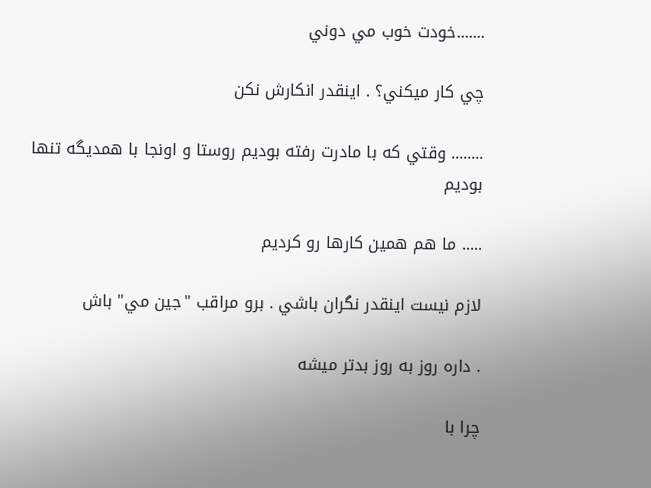.......خودت خوب مي دوني

چي کار ميکني؟ . اينقدر انکارش نکن

........ وقتي که با مادرت رفته بوديم روستا و اونجا با همديگه تنها بوديم

..... ما هم همين کارها رو کرديم

لازم نيست اينقدر نگران باشي . برو مراقب "جين مي" باش

. داره روز به روز بدتر ميشه

چرا با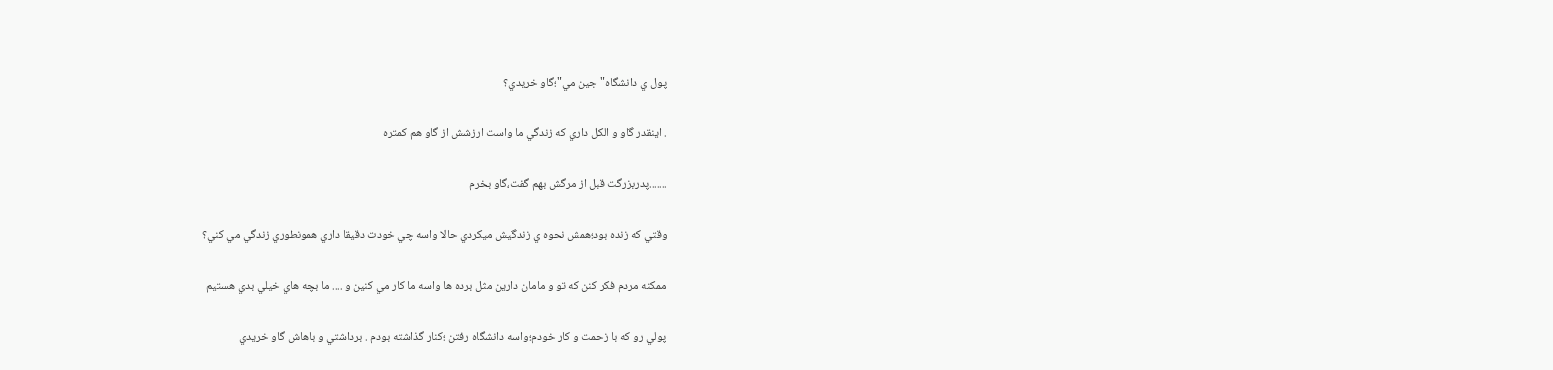پول ي دانشگاه"جين مي"؛گاو خريدي؟

. اينقدر گاو و الکل داري که زندگي ما واست ارزشش از گاو هم کمتره

.......پدربزرگت قبل از مرگش بهم گفت،گاو بخرم

وقتي که زنده بود؛همش نحوه ي زندگيش ميکردي حالا واسه چي خودت دقيقا داري همونطوري زندگي مي کني؟

ممکنه مردم فکر کنن که تو و مامان دارين مثل برده ها واسه ما کار مي کنين و .... ما بچه هاي خيلي بدي هستيم

پولي رو که با زحمت و کار خودم؛واسه دانشگاه رفتن ؛کنار گذاشته بودم . برداشتي و باهاش گاو خريدي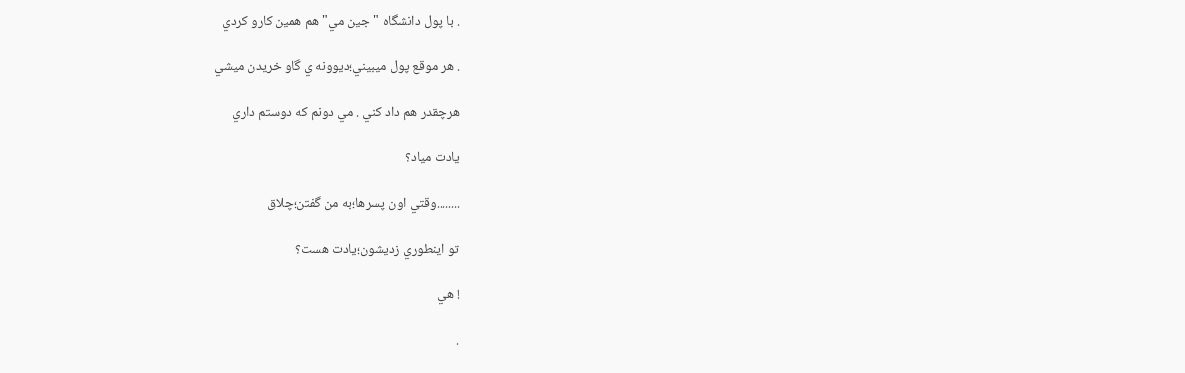. با پول دانشگاه "جين مي" هم همين کارو کردي

. هر موقع پول ميبيني؛ديوونه ي گاو خريدن ميشي

هرچقدر هم داد کني . مي دونم که دوستم داري

يادت مياد؟

........وقتي اون پسرها؛به من گفتن؛چلاق

تو اينطوري زديشون؛يادت هست؟

! هي

.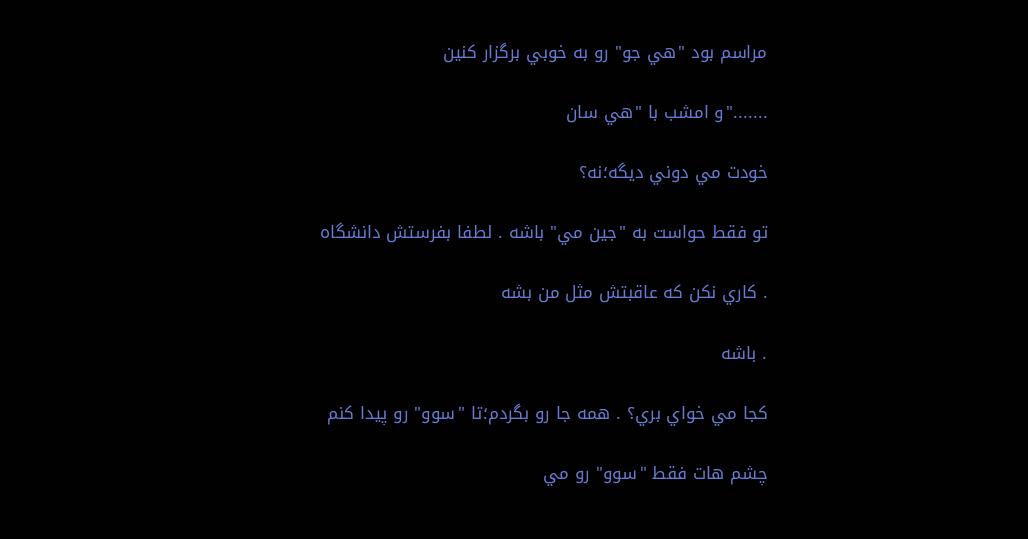مراسم بود "هي جو" رو به خوبي برگزار کنين

......."و امشب با "هي سان

خودت مي دوني ديگه؛نه؟

تو فقط حواست به "جين مي" باشه . لطفا بفرستش دانشگاه

. کاري نکن که عاقبتش مثل من بشه

. باشه

کجا مي خواي بري؟ . همه جا رو بگردم؛تا "سوو" رو پيدا کنم

چشم هات فقط "سوو" رو مي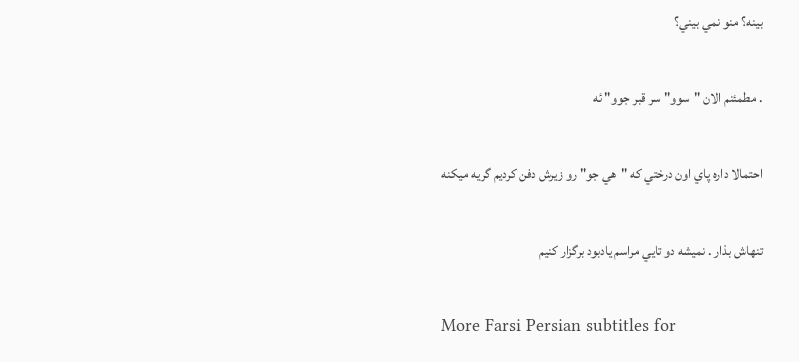بينه؟ منو نمي بيني؟

. مطمئنم الان "سوو" سر قبر جوو" ئه

احتمالا داره پاي اون درختي که "هي جو" رو زيرش دفن کرديم گريه ميکنه

تنهاش بذار . نميشه دو تايي مراسم يادبود برگزار کنيم

More Farsi Persian subtitles for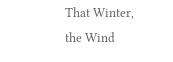That Winter, the Wind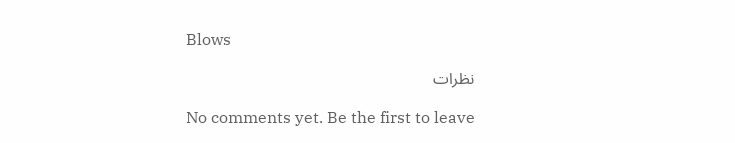Blows

نظرات

No comments yet. Be the first to leave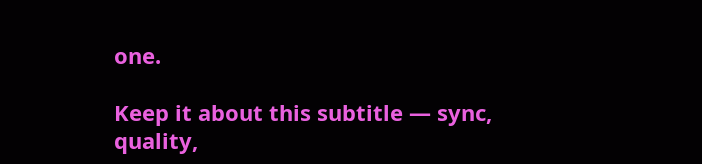one.

Keep it about this subtitle — sync, quality,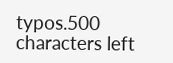typos.500 characters left